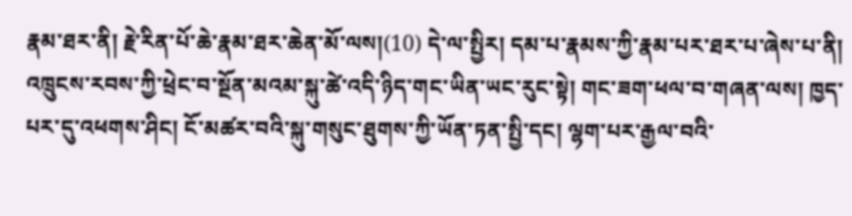རྣམ་ཐར་ནི། རྗེ་རིན་པོ་ཆེ་རྣམ་ཐར་ཆེན་མོ་ལས།(10) དེ་ལ་སྤྱིར། དམ་པ་རྣམས་ཀྱི་རྣམ་པར་ཐར་པ་ཞེས་པ་ནི། འཁྲུངས་རབས་ཀྱི་ཕྲེང་བ་སྔོན་མའམ་སྐུ་ཚེ་འདི་ཉིད་གང་ཡིན་ཡང་རུང་སྟེ། གང་ཟག་ཕལ་བ་གཞན་ལས། ཁྱད་པར་དུ་འཕགས་ཤིང། ངོ་མཚར་བའི་སྐུ་གསུང་ཐུགས་ཀྱི་ཡོན་ཏན་སྤྱི་དང། ལྷག་པར་རྒྱལ་བའི་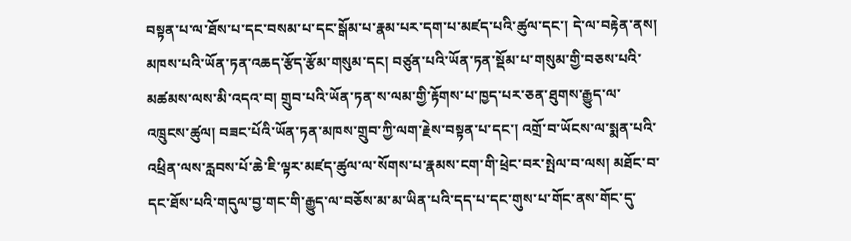བསྟན་པ་ལ་ཐོས་པ་དང་བསམ་པ་དང་སྒོམ་པ་རྣམ་པར་དག་པ་མཛད་པའི་ཚུལ་དང་། དེ་ལ་བརྟེན་ནས། མཁས་པའི་ཡོན་ཏན་འཆད་རྩོད་རྩོམ་གསུམ་དང། བཙུན་པའི་ཡོན་ཏན་སྡོམ་པ་གསུམ་གྱི་བཅས་པའི་མཚམས་ལས་མི་འདའ་བ། གྲུབ་པའི་ཡོན་ཏན་ས་ལམ་གྱི་རྟོགས་པ་ཁྱད་པར་ཅན་ཐུགས་རྒྱུད་ལ་འཁྲུངས་ཚུལ། བཟང་པོའི་ཡོན་ཏན་མཁས་གྲུབ་ཀྱི་ལག་རྗེས་བསྟན་པ་དང་། འགྲོ་བ་ཡོངས་ལ་སྨན་པའི་འཕྲིན་ལས་རླབས་པོ་ཆེ་ཇི་ལྟར་མཛད་ཚུལ་ལ་སོགས་པ་རྣམས་ངག་གི་ཕྲེང་བར་སྤེལ་བ་ལས། མཐོང་བ་དང་ཐོས་པའི་གདུལ་བྱ་གང་གི་རྒྱུད་ལ་བཅོས་མ་མ་ཡིན་པའི་དད་པ་དང་གུས་པ་གོང་ནས་གོང་དུ་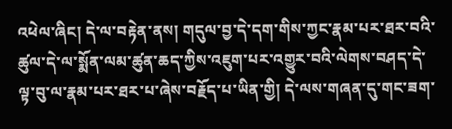འཕེལ་ཞིང། དེ་ལ་བརྟེན་ནས། གདུལ་བྱ་དེ་དག་གིས་ཀྱང་རྣམ་པར་ཐར་བའི་ཚུལ་དེ་ལ་སྨོན་ལམ་ཚུན་ཆད་ཀྱིས་འཇུག་པར་འགྱུར་བའི་ལེགས་བཤད་དེ་ལྟ་བུ་ལ་རྣམ་པར་ཐར་པ་ཞེས་བརྗོད་པ་ཡིན་གྱི། དེ་ལས་གཞན་དུ་གང་ཟག་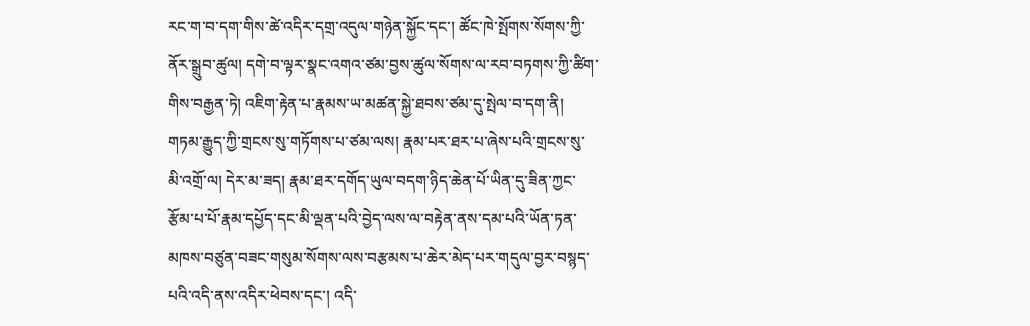རང་ག་བ་དག་གིས་ཚེ་འདིར་དགྲ་འདུལ་གཉེན་སྐྱོང་དང་། ཚོང་ཁེ་སྤོགས་སོགས་ཀྱི་ནོར་སྒྲུབ་ཚུལ། དགེ་བ་ལྟར་སྣང་འགའ་ཙམ་བྱས་ཚུལ་སོགས་ལ་རབ་བཏགས་ཀྱི་ཚིག་གིས་བརྒྱན་ཏེ། འཇིག་རྟེན་པ་རྣམས་ཡ་མཚན་སྐྱེ་ཐབས་ཙམ་དུ་སྤེལ་བ་དག་ནི། གཏམ་རྒྱུད་ཀྱི་གྲངས་སུ་གཏོགས་པ་ཙམ་ལས། རྣམ་པར་ཐར་པ་ཞེས་པའི་གྲངས་སུ་མི་འགྲོ་ལ། དེར་མ་ཟད། རྣམ་ཐར་དགོད་ཡུལ་བདག་ཉིད་ཆེན་པོ་ཡིན་དུ་ཟིན་ཀྱང་རྩོམ་པ་པོ་རྣམ་དཔྱོད་དང་མི་ལྡན་པའི་བྱེད་ལས་ལ་བརྟེན་ནས་དམ་པའི་ཡོན་ཏན་མཁས་བཙུན་བཟང་གསུམ་སོགས་ལས་བརྩམས་པ་ཆེར་མེད་པར་གདུལ་བྱར་བསྙད་པའི་འདི་ནས་འདིར་ཕེབས་དང་། འདི་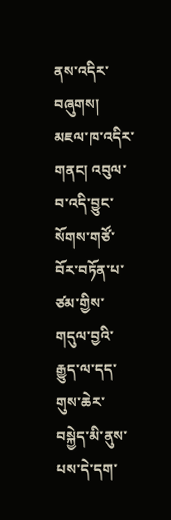ནས་འདིར་བཞུགས། མཇལ་ཁ་འདིར་གནང། འབུལ་བ་འདི་བྱུང་སོགས་གཙོ་བོར་བཏོན་པ་ཙམ་གྱིས་གདུལ་བྱའི་རྒྱུད་ལ་དད་གུས་ཆེར་བསྐྱེད་མི་ནུས་པས་དེ་དག་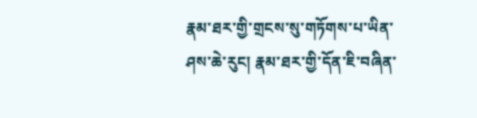རྣམ་ཐར་གྱི་གྲངས་སུ་གཏོགས་པ་ཡིན་ཤས་ཆེ་རུང། རྣམ་ཐར་གྱི་དོན་ཇི་བཞིན་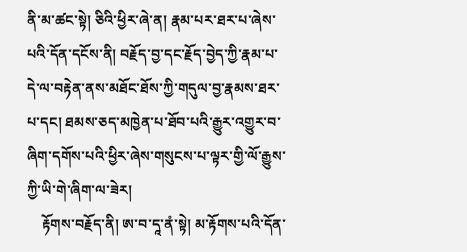ནི་མ་ཚང་སྟེ། ཅིའི་ཕྱིར་ཞེ་ན། རྣམ་པར་ཐར་པ་ཞེས་པའི་དོན་དངོས་ནི། བརྗོད་བྱ་དང་རྗོད་བྱེད་ཀྱི་རྣམ་པ་དེ་ལ་བརྟེན་ནས་མཐོང་ཐོས་ཀྱི་གདུལ་བྱ་རྣམས་ཐར་པ་དང། ཐམས་ཅད་མཁྱེན་པ་ཐོབ་པའི་རྒྱུར་འགྱུར་བ་ཞིག་དགོས་པའི་ཕྱིར་ཞེས་གསུངས་པ་ལྟར་གྱི་ལོ་རྒྱུས་ཀྱི་ཡི་གེ་ཞིག་ལ་ཟེར།
    རྟོགས་བརྗོད་ནི། ཨ་བ་དཱ་ནཾ་སྟེ། མ་རྟོགས་པའི་དོན་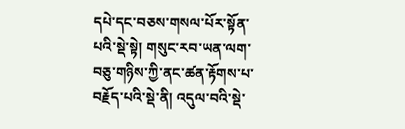དཔེ་དང་བཅས་གསལ་པོར་སྟོན་པའི་སྡེ་སྟེ། གསུང་རབ་ཡན་ལག་བཅུ་གཉིས་ཀྱི་ནང་ཚན་རྟོགས་པ་བརྗོད་པའི་སྡེ་ནི། འདུལ་བའི་སྡེ་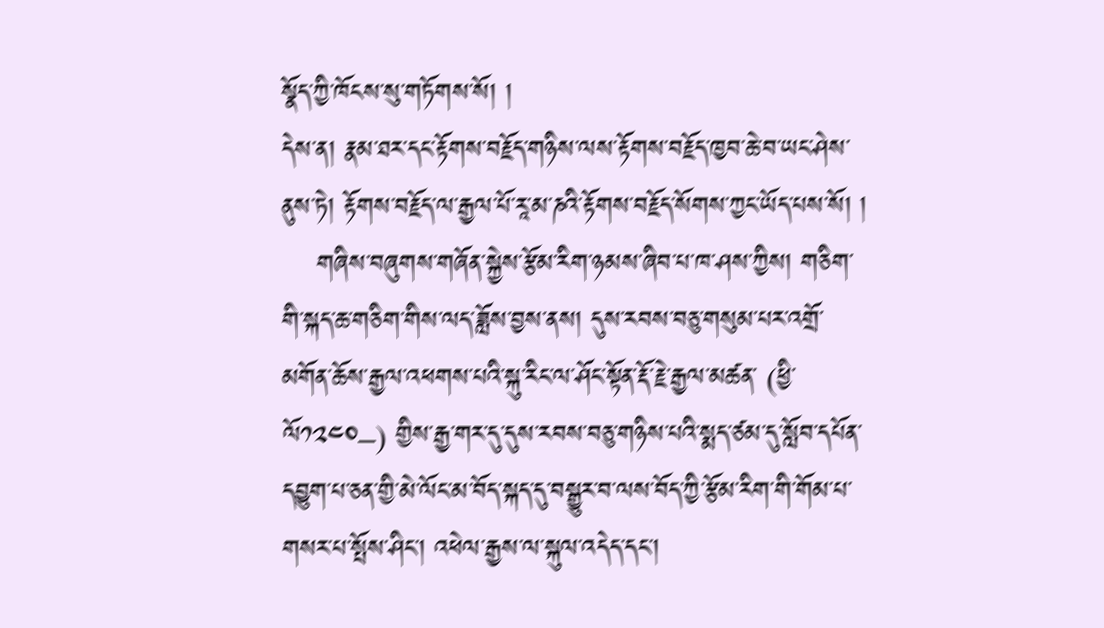སྣོད་ཀྱི་ཁོངས་སུ་གཏོགས་སོ། །
དེས་ན། རྣམ་ཐར་དང་རྟོགས་བརྗོད་གཉིས་ལས་རྟོགས་བརྗོད་ཁྱབ་ཆེ་བ་ཡང་ཤེས་ནུས་ཏེ། རྟོགས་བརྗོད་ལ་རྒྱལ་པོ་རཱ་མ་ཎའི་རྟོགས་བརྗོད་སོགས་ཀྱང་ཡོད་པས་སོ། །
    གཞིས་བཞུགས་གཞོན་སྐྱེས་རྩོམ་རིག་ཉམས་ཞིབ་པ་ཁ་ཤས་ཀྱིས། གཅིག་གི་སྐད་ཆ་གཅིག་གིས་ལད་ཟློས་བྱས་ནས། དུས་རབས་བཅུ་གསུམ་པར་འགྲོ་མགོན་ཆོས་རྒྱལ་འཕགས་པའི་སྐུ་རིང་ལ་ཤོང་སྟོན་རྡོ་རྗེ་རྒྱལ་མཚན་ (ཕྱི་ལོ༡༢༤༠–) གྱིས་རྒྱ་གར་དུ་དུས་རབས་བཅུ་གཉིས་པའི་སྨད་ཙམ་དུ་སློབ་དཔོན་དབྱུག་པ་ཅན་གྱི་མེ་ལོང་མ་བོད་སྐད་དུ་བསྒྱུར་བ་ལས་བོད་ཀྱི་རྩོམ་རིག་གི་གོམ་པ་གསར་པ་སྤོས་ཤིང་། འཕེལ་རྒྱས་ལ་སྐུལ་འདེད་དང་།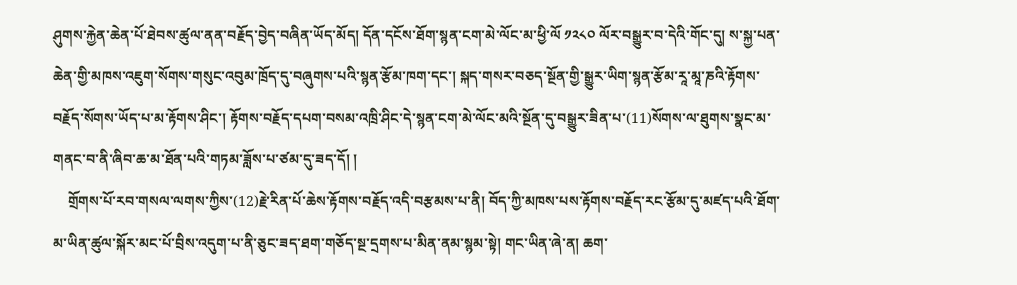ཤུགས་རྐྱེན་ཆེན་པོ་ཐེབས་ཚུལ་ནན་བརྗོད་བྱེད་བཞིན་ཡོད་མོད། དོན་དངོས་ཐོག་སྙན་ངག་མེ་ལོང་མ་ཕྱི་ལོ ༡༢༨༠ ལོར་བསྒྱུར་བ་དེའི་གོང་དུ། ས་སྐྱ་པན་ཆེན་གྱི་མཁས་འཇུག་སོགས་གསུང་འབུམ་ཁྲོད་དུ་བཞུགས་པའི་སྙན་རྩོམ་ཁག་དང་། སྐད་གསར་བཅད་སྔོན་གྱི་སྒྱུར་ཡིག་སྙན་རྩོམ་རཱ་མཱ་ཎའི་རྟོགས་བརྗོད་སོགས་ཡོད་པ་མ་རྟོགས་ཤིང་། རྟོགས་བརྗོད་དཔག་བསམ་འཁྲི་ཤིང་དེ་སྙན་ངག་མེ་ལོང་མའི་སྔོན་དུ་བསྒྱུར་ཟིན་པ་(11)སོགས་ལ་ཐུགས་སྣང་མ་གནང་བ་ནི་ཞིབ་ཆ་མ་ཐོན་པའི་གཏམ་ཟློས་པ་ཙམ་དུ་ཟད་དོ། །
    གྲོགས་པོ་རབ་གསལ་ལགས་ཀྱིས་(12)རྗེ་རིན་པོ་ཆེས་རྟོགས་བརྗོད་འདི་བརྩམས་པ་ནི། བོད་ཀྱི་མཁས་པས་རྟོགས་བརྗོད་རང་རྩོམ་དུ་མཛད་པའི་ཐོག་མ་ཡིན་ཚུལ་སྐོར་མང་པོ་བྲིས་འདུག་པ་ནི་ཅུང་ཟད་ཐག་གཅོད་སྔ་དྲགས་པ་མིན་ནམ་སྙམ་སྟེ། གང་ཡིན་ཞེ་ན། ཆག་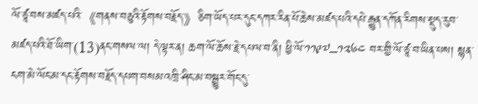ལོ་ཙཱ་བས་མཛད་པའི་《གནས་བཅུའི་རྟོགས་བརྗོད་》ཅིག་ཡོད་པར་དུང་དཀར་རིན་པོ་ཆེས་མཛད་པའི་དཔེ་རྒྱུན་དཀོན་རིགས་སྡུད་རུབ་མཛད་པའི་ཐོ་ཡིག་(13)ནང་གསལ་ལ། དེ་ལྟར་ན། ཆག་ལོ་ཆོས་རྗེ་དཔལ་བ་ནི། ཕྱི་ལོ་༡༡༩༧–༡༢༦༤ བར་གྱི་ལོ་ཙཱ་བ་ཡིན་པས། སྙན་ངག་མེ་ལོང་མ་དང་རྟོགས་བརྗོད་དཔག་བསམ་འཁྲི་ཤིང་མ་བསྒྱུར་གོང་དུ་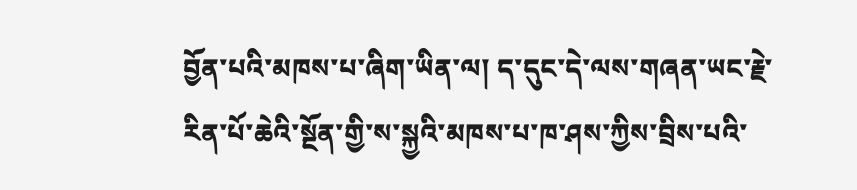བྱོན་པའི་མཁས་པ་ཞིག་ཡིན་ལ། ད་དུང་དེ་ལས་གཞན་ཡང་རྗེ་རིན་པོ་ཆེའི་སྔོན་གྱི་ས་སྐྱའི་མཁས་པ་ཁ་ཤས་ཀྱིས་བྲིས་པའི་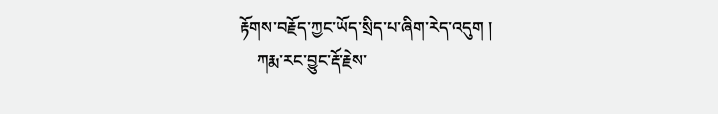རྟོགས་བརྗོད་ཀྱང་ཡོད་སྲིད་པ་ཞིག་རེད་འདུག །
    ཀརྨ་རང་བྱུང་རྡོ་རྗེས་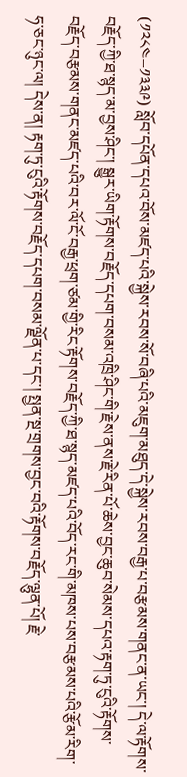(༡༢༨༤–༡༣༣༩) སློབ་དཔོན་དཔའ་བོས་མཛད་པའི་སྐྱེས་རབས་སོ་བཞི་པའི་མཇུག་མཐུད་དེ་སྐྱེས་རབས་བརྒྱ་པ་བརྩམས་གནང་ན་ཡང་། དེ་ལ་རྟོགས་བརྗོད་ཀྱི་ཐ་སྙད་མ་བྱས་ཤིང་། སྒྱུར་ཡིག་རྟོགས་བརྗོད་དཔག་བསམ་འཁྲི་ཤིང་གི་རྗེས་ནས་རྗེ་རིན་པོ་ཆེས་བྱང་ཆུབ་སེམས་དཔའ་རྟག་ཏུ་ངུའི་རྟོགས་བརྗོད་བརྩམས་གནང་མཛད་པའི་བར་ལོ་ངོ་བརྒྱ་ཕྲག་ཙམ་གྱི་རིང་རྟོགས་བརྗོད་ཀྱི་ཐ་སྙད་མཛད་པའི་བོད་རང་གི་མཁས་པས་བརྩམས་པའི་རྩོམ་རིག་ཧ་ཅང་ཉུང་ལ། དེས་ན། རྟག་ཏུ་ངུའི་རྟོགས་བརྗོད་དཔག་བསམ་ལྗོན་པ་དང་། སྤྱན་སྔ་གྲགས་བྱང་བའི་རྟོགས་བརྗོད་ལྷུན་པོ། རྗེ་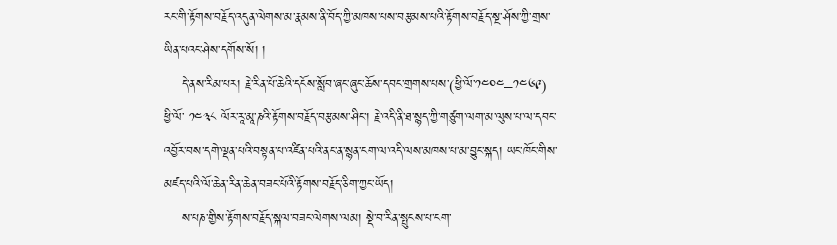རང་གི་རྟོགས་བརྗོད་འདུན་ལེགས་མ་རྣམས་ནི་བོད་ཀྱི་མཁས་པས་བརྩམས་པའི་རྟོགས་བརྗོད་སྔ་ཤོས་ཀྱི་གྲས་ཡིན་པའང་ཤེས་དགོས་སོ། །
    དེ་ནས་རིམ་པར། རྗེ་རིན་པོ་ཆེའི་དངོས་སློབ་ཞང་ཞུང་ཆོས་དབང་གྲགས་པས་(ཕྱི་ལོ་༡༤༠༤–༡༤༦༩) ཕྱི་ལོ་ ༡༤༣༨ ལོར་རཱ་མཱ་ཎའི་རྟོགས་བརྗོད་བརྩམས་ཤིང་། རྗེ་འདི་ནི་ཐ་སྙད་ཀྱི་གཙུག་ལག་མ་ལུས་པ་ལ་དབང་འབྱོར་བས་དགེ་ལྡན་པའི་བསྟན་པ་འཛིན་པའི་ནང་ན་སྙན་ངག་ལ་འདི་ལས་མཁས་པ་མ་བྱུང་སྐད། ཡང་ཁོང་གིས་མཛད་པའི་ལོ་ཆེན་རིན་ཆེན་བཟང་པོའི་རྟོགས་བརྗོད་ཅིག་ཀྱང་ཡོད།
    ས་པཎ་གྱིས་རྟོགས་བརྗོད་སྐལ་བཟང་ལེགས་ལམ། སྡེ་བ་རིན་སྤུངས་པ་ངག་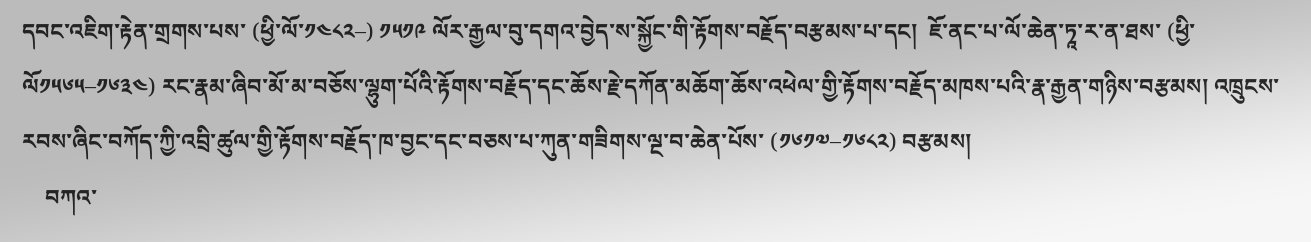དབང་འཇིག་རྟེན་གྲགས་པས་ (ཕྱི་ལོ་༡༤༨༢–) ༡༥༡༩ ལོར་རྒྱལ་བུ་དགའ་བྱེད་ས་སྐྱོང་གི་རྟོགས་བརྗོད་བརྩམས་པ་དང།  ཇོ་ནང་པ་ལོ་ཆེན་ཏཱ་ར་ན་ཐས་ (ཕྱི་ལོ༡༥༦༥–༡༦༣༤) རང་རྣམ་ཞིབ་མོ་མ་བཅོས་ལྷུག་པོའི་རྟོགས་བརྗོད་དང་ཆོས་རྗེ་དཀོན་མཆོག་ཆོས་འཕེལ་གྱི་རྟོགས་བརྗོད་མཁས་པའི་རྣ་རྒྱན་གཉིས་བརྩམས། འཁྲུངས་རབས་ཞིང་བཀོད་ཀྱི་འབྲི་ཚུལ་གྱི་རྟོགས་བརྗོད་ཁ་བྱང་དང་བཅས་པ་ཀུན་གཟིགས་ལྔ་བ་ཆེན་པོས་ (༡༦༡༧–༡༦༨༢) བརྩམས།
    བཀའ་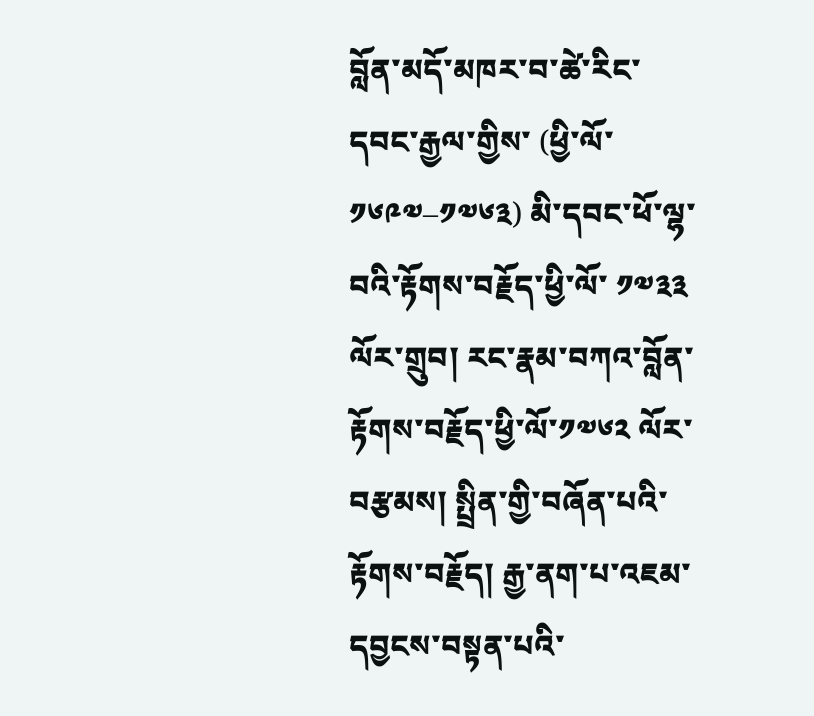བློན་མདོ་མཁར་བ་ཚེ་རིང་དབང་རྒྱལ་གྱིས་ (ཕྱི་ལོ་༡༦༩༧–༡༧༦༣) མི་དབང་ཕོ་ལྷ་བའི་རྟོགས་བརྗོད་ཕྱི་ལོ་ ༡༧༣༣ ལོར་གྲུབ། རང་རྣམ་བཀའ་བློན་རྟོགས་བརྗོད་ཕྱི་ལོ་༡༧༦༢ ལོར་བརྩམས། སྤྲིན་གྱི་བཞོན་པའི་རྟོགས་བརྗོད། རྒྱ་ནག་པ་འཇམ་དབྱངས་བསྟན་པའི་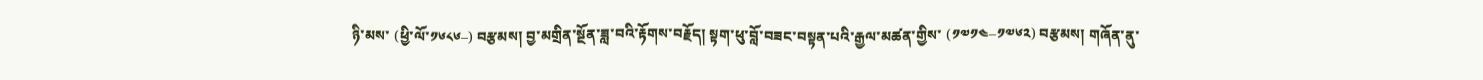ཉི་མས་ (ཕྱི་ལོ་༡༦༨༦–) བརྩམས། བྱ་མགྲིན་སྔོན་ཟླ་བའི་རྟོགས་བརྗོད། སྟག་ཕུ་བློ་བཟང་བསྟན་པའི་རྒྱལ་མཚན་གྱིས་ (༡༧༡༤–༡༧༦༢) བརྩམས། གཞོན་ནུ་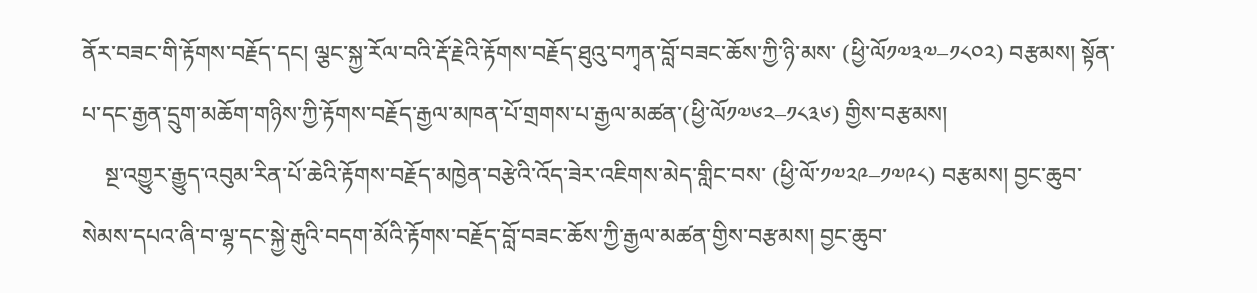ནོར་བཟང་གི་རྟོགས་བརྗོད་དང། ལྕང་སྐྱ་རོལ་བའི་རྡོ་རྗེའི་རྟོགས་བརྗོད་ཐུའུ་བཀྭན་བློ་བཟང་ཆོས་ཀྱི་ཉི་མས་ (ཕྱི་ལོ༡༧༣༧–༡༨༠༢) བརྩམས། སྟོན་པ་དང་རྒྱན་དྲུག་མཆོག་གཉིས་ཀྱི་རྟོགས་བརྗོད་རྒྱལ་མཁན་པོ་གྲགས་པ་རྒྱལ་མཚན་(ཕྱི་ལོ༡༧༦༢–༡༨༣༦) གྱིས་བརྩམས།
    སྔ་འགྱུར་རྒྱུད་འབུམ་རིན་པོ་ཆེའི་རྟོགས་བརྗོད་མཁྱེན་བརྩེའི་འོད་ཟེར་འཇིགས་མེད་གླིང་བས་ (ཕྱི་ལོ་༡༧༢༩–༡༧༩༨) བརྩམས། བྱང་ཆུབ་སེམས་དཔའ་ཞི་བ་ལྷ་དང་སྐྱེ་རྒུའི་བདག་མོའི་རྟོགས་བརྗོད་བློ་བཟང་ཆོས་ཀྱི་རྒྱལ་མཚན་གྱིས་བརྩམས། བྱང་ཆུབ་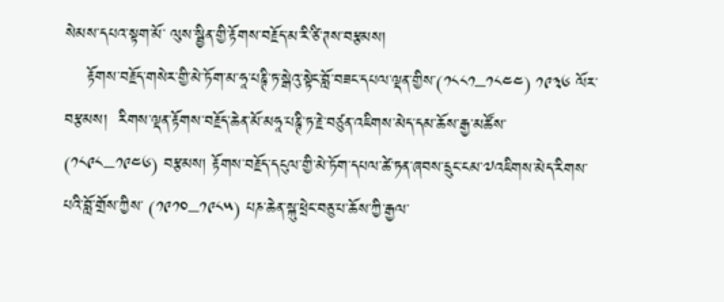སེམས་དཔའ་སྟག་མོ་ ལུས་སྦྱིན་གྱི་རྟོགས་བརྗོད་མ་རི་ཙི་ཊས་བརྩམས།
    རྟོགས་བརྗོད་གསེར་གྱི་མེ་ཏོག་མ་ཧཱ་པཎྚི་ཏ་སྒེའུ་སྟེང་བློ་བཟང་དཔལ་ལྡན་གྱིས་(༡༨༨༡–༡༨༤༤) ༡༩༣༦ ལོར་བརྩམས།  རིགས་ལྡན་རྟོགས་བརྗོད་ཆེན་མོ་མཧཱ་པཎྚི་ཏ་རྗེ་བཙུན་འཇིགས་མེད་དམ་ཆོས་རྒྱ་མཚོས་ (༡༨༩༨–༡༩༤༦) བརྩམས། རྟོགས་བརྗོད་དངུལ་གྱི་མེ་ཏོག་དཔལ་ཚེ་ཏན་ཞབས་དྲུང་ངམ་༧འཇིགས་མེད་རིགས་པའི་བློ་གྲོས་ཀྱིས་ (༡༩༡༠–༡༩༨༥) པཎ་ཆེན་སྐུ་ཕྲེང་བཅུ་པ་ཆོས་ཀྱི་རྒྱལ་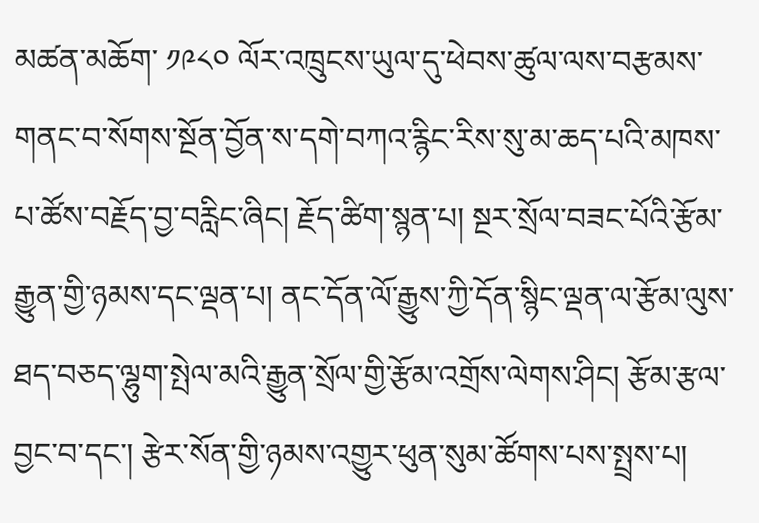མཚན་མཆོག་ ༡༩༨༠ ལོར་འཁྲུངས་ཡུལ་དུ་ཕེབས་ཚུལ་ལས་བརྩམས་གནང་བ་སོགས་སྔོན་བྱོན་ས་དགེ་བཀའ་རྙིང་རིས་སུ་མ་ཆད་པའི་མཁས་པ་ཚོས་བརྗོད་བྱ་བརླིང་ཞིང། རྗོད་ཚིག་སྙན་པ། སྔར་སྲོལ་བཟང་པོའི་རྩོམ་རྒྱུན་གྱི་ཉམས་དང་ལྡན་པ། ནང་དོན་ལོ་རྒྱུས་ཀྱི་དོན་སྙིང་ལྡན་ལ་རྩོམ་ལུས་ཐད་བཅད་ལྷུག་སྤེལ་མའི་རྒྱུན་སྲོལ་གྱི་རྩོམ་འགྲོས་ལེགས་ཤིང། རྩོམ་རྩལ་བྱང་བ་དང་། རྩེར་སོན་གྱི་ཉམས་འགྱུར་ཕུན་སུམ་ཚོགས་པས་སྤྲས་པ།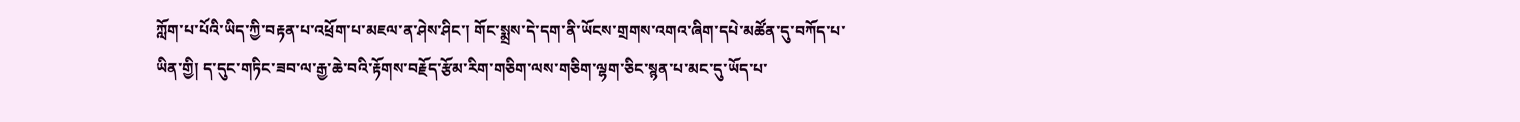ཀློག་པ་པོའི་ཡིད་ཀྱི་བརྟན་པ་འཕྲོག་པ་མཇལ་ན་ཤེས་ཤིང་། གོང་སྨྲས་དེ་དག་ནི་ཡོངས་གྲགས་འགའ་ཞིག་དཔེ་མཚོན་དུ་བཀོད་པ་ཡིན་གྱི། ད་དུང་གཏིང་ཟབ་ལ་རྒྱ་ཆེ་བའི་རྟོགས་བརྗོད་རྩོམ་རིག་གཅིག་ལས་གཅིག་ལྷག་ཅིང་སྙན་པ་མང་དུ་ཡོད་པ་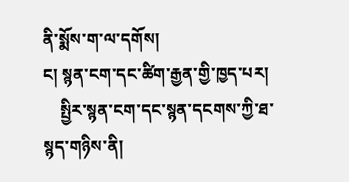ནི་སྨོས་ག་ལ་དགོས།
ང། སྙན་ངག་དང་ཚིག་རྒྱན་གྱི་ཁྱད་པར།
    སྤྱིར་སྙན་ངག་དང་སྙན་དངགས་ཀྱི་ཐ་སྙད་གཉིས་ནི།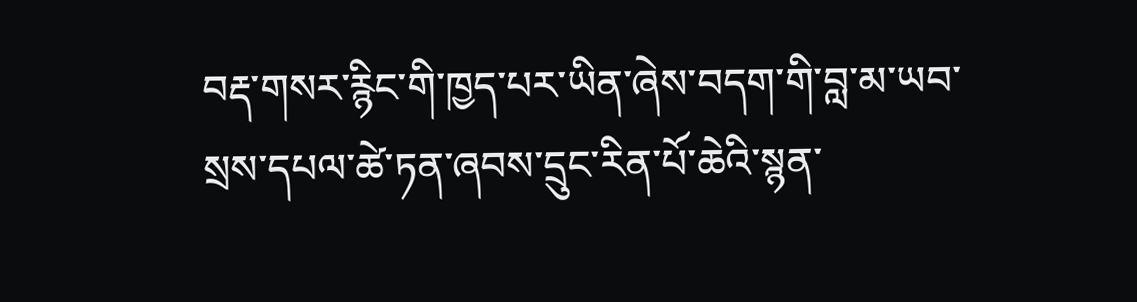བརྡ་གསར་རྙིང་གི་ཁྱད་པར་ཡིན་ཞེས་བདག་གི་བླ་མ་ཡབ་སྲས་དཔལ་ཚེ་ཏན་ཞབས་དྲུང་རིན་པོ་ཆེའི་སྙན་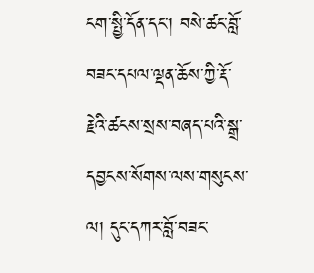ངག་སྤྱི་དོན་དང་། བསེ་ཚང་བློ་བཟང་དཔལ་ལྡན་ཆོས་ཀྱི་རྡོ་རྗེའི་ཚངས་སྲས་བཞད་པའི་སྒྲ་དབྱངས་སོགས་ལས་གསུངས་ལ། དུང་དཀར་བློ་བཟང་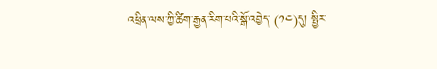འཕྲིན་ལས་ཀྱི་ཚིག་རྒྱན་རིག་པའི་སྒོ་འབྱེད་ (༡༤)དུ། སྤྱིར་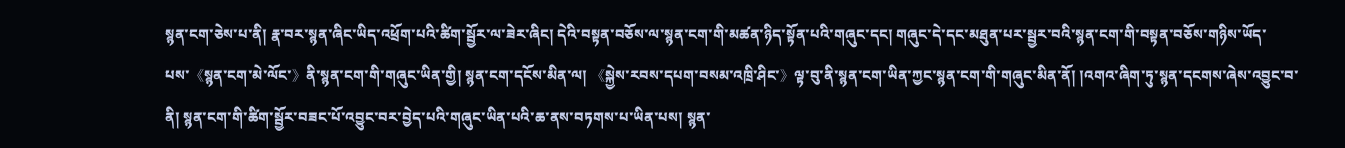སྙན་ངག་ཅེས་པ་ནི། རྣ་བར་སྙན་ཞིང་ཡིད་འཕྲོག་པའི་ཚིག་སྦྱོར་ལ་ཟེར་ཞིང། དེའི་བསྟན་བཅོས་ལ་སྙན་ངག་གི་མཚན་ཉིད་སྟོན་པའི་གཞུང་དང། གཞུང་དེ་དང་མཐུན་པར་སྦྱར་བའི་སྙན་ངག་གི་བསྟན་བཅོས་གཉིས་ཡོད་པས་《སྙན་ངག་མེ་ལོང་》ནི་སྙན་ངག་གི་གཞུང་ཡིན་གྱི། སྙན་ངག་དངོས་མིན་ལ། 《སྐྱེས་རབས་དཔག་བསམ་འཁྲི་ཤིང་》ལྟ་བུ་ནི་སྙན་ངག་ཡིན་ཀྱང་སྙན་ངག་གི་གཞུང་མིན་ནོ། །འགའ་ཞིག་ཏུ་སྙན་དངགས་ཞེས་འབྱུང་བ་ནི། སྙན་ངག་གི་ཚིག་སྦྱོར་བཟང་པོ་འབྱུང་བར་བྱེད་པའི་གཞུང་ཡིན་པའི་ཆ་ནས་བཏགས་པ་ཡིན་པས། སྙན་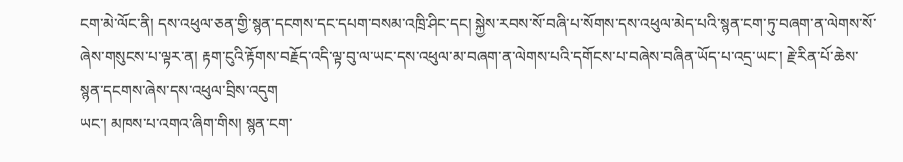ངག་མེ་ལོང་ནི། དས་འཕུལ་ཅན་གྱི་སྙན་དངགས་དང་དཔག་བསམ་འཁྲི་ཤིང་དང། སྐྱེས་རབས་སོ་བཞི་པ་སོགས་དས་འཕུལ་མེད་པའི་སྙན་ངག་ཏུ་བཞག་ན་ལེགས་སོ་ཞེས་གསུངས་པ་ལྟར་ན། རྟག་ངུའི་རྟོགས་བརྗོད་འདི་ལྟ་བུ་ལ་ཡང་དས་འཕུལ་མ་བཞག་ན་ལེགས་པའི་དགོངས་པ་བཞེས་བཞིན་ཡོད་པ་འདྲ་ཡང་། རྗེ་རིན་པོ་ཆེས་སྙན་དངགས་ཞེས་དས་འཕུལ་བྲིས་འདུག
ཡང་། མཁས་པ་འགའ་ཞིག་གིས། སྙན་ངག་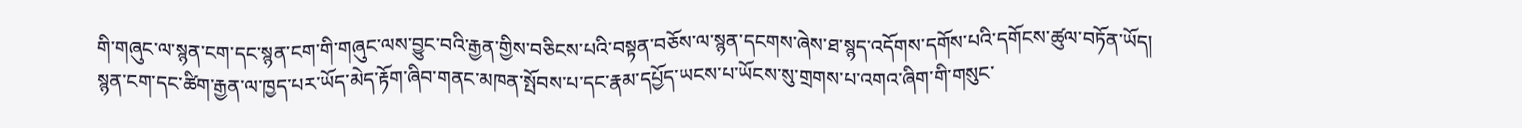གི་གཞུང་ལ་སྙན་ངག་དང་སྙན་ངག་གི་གཞུང་ལས་བྱུང་བའི་རྒྱན་གྱིས་བཅིངས་པའི་བསྟན་བཅོས་ལ་སྙན་དངགས་ཞེས་ཐ་སྙད་འདོགས་དགོས་པའི་དགོངས་ཚུལ་བཏོན་ཡོད།
སྙན་ངག་དང་ཚིག་རྒྱན་ལ་ཁྱད་པར་ཡོད་མེད་རྟོག་ཞིབ་གནང་མཁན་སྤོབས་པ་དང་རྣམ་དཔྱོད་ཡངས་པ་ཡོངས་སུ་གྲགས་པ་འགའ་ཞིག་གི་གསུང་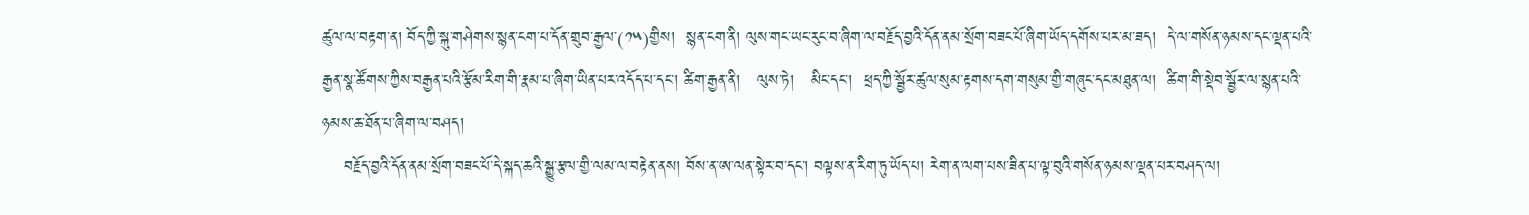ཚུལ་ལ་བརྟག་ན། བོད་ཀྱི་སྐུ་གཤེགས་སྙན་ངག་པ་དོན་གྲུབ་རྒྱལ་(༡༥)གྱིས།  སྙན་ངག་ནི། ལུས་གང་ཡང་རུང་བ་ཞིག་ལ་བརྗོད་བྱའི་དོན་ནམ་སྲོག་བཟང་པོ་ཞིག་ཡོད་དགོས་པར་མ་ཟད།  དེ་ལ་གསོན་ཉམས་དང་ལྡན་པའི་རྒྱན་སྣ་ཚོགས་ཀྱིས་བརྒྱན་པའི་རྩོམ་རིག་གི་རྣམ་པ་ཞིག་ཡིན་པར་འདོད་པ་དང་། ཚིག་རྒྱན་ནི།   ལུས་ཏེ།   མིང་དང་།  ཕྲད་ཀྱི་སྦྱོར་ཚུལ་སུམ་རྟགས་དག་གསུམ་གྱི་གཞུང་དང་མཐུན་ལ།  ཚིག་གི་སྡེབ་སྦྱོར་ལ་སྙན་པའི་ཉམས་ཆ་ཐོན་པ་ཞིག་ལ་བཤད།
    བརྗོད་བྱའི་དོན་ནམ་སྲོག་བཟང་པོ་དེ་སྐད་ཆའི་སྒྱུ་རྩལ་གྱི་ལམ་ལ་བརྟེན་ནས། བོས་ན་ཨ་ལན་སྟེར་བ་དང་། བལྟས་ན་རིག་ཏུ་ཡོད་པ། རེག་ན་ལག་པས་ཟིན་པ་ལྟ་བུའི་གསོན་ཉམས་ལྡན་པར་བཤད་ལ།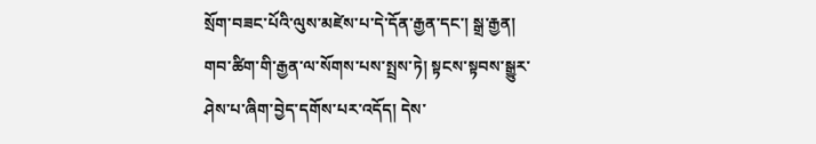སྲོག་བཟང་པོའི་ལུས་མཛེས་པ་དེ་དོན་རྒྱན་དང་། སྒྲ་རྒྱན། གབ་ཚིག་གི་རྒྱན་ལ་སོགས་པས་སྤྲས་ཏེ། སྟངས་སྟབས་སྒྱུར་ཤེས་པ་ཞིག་བྱེད་དགོས་པར་འདོད། དེས་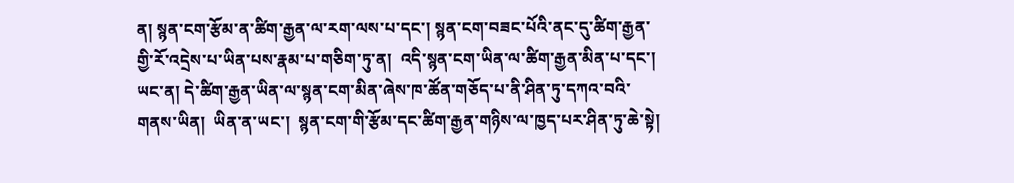ན། སྙན་ངག་རྩོམ་ན་ཚིག་རྒྱན་ལ་རག་ལས་པ་དང་། སྙན་ངག་བཟང་པོའི་ནང་དུ་ཚིག་རྒྱན་གྱི་རོ་འདྲེས་པ་ཡིན་པས་རྣམ་པ་གཅིག་ཏུ་ན།  འདི་སྙན་ངག་ཡིན་ལ་ཚིག་རྒྱན་མིན་པ་དང་། ཡང་ན། དེ་ཚིག་རྒྱན་ཡིན་ལ་སྙན་ངག་མིན་ཞེས་ཁ་ཚོན་གཅོད་པ་ནི་ཤིན་ཏུ་དཀའ་བའི་གནས་ཡིན།  ཡིན་ན་ཡང་།  སྙན་ངག་གི་རྩོམ་དང་ཚིག་རྒྱན་གཉིས་ལ་ཁྱད་པར་ཤིན་ཏུ་ཆེ་སྟེ།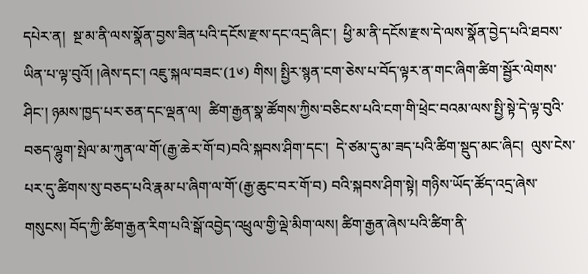དཔེར་ན།  སྔ་མ་ནི་ལས་སྣོན་བྱས་ཟིན་པའི་དངོས་རྫས་དང་འདྲ་ཞིང་།  ཕྱི་མ་ནི་དངོས་རྫས་དེ་ལས་སྣོན་བྱེད་པའི་ཐབས་ཡིན་པ་ལྟ་བུའོ། །ཞེས་དང་། འཇུ་སྐལ་བཟང་(1༦) གིས། སྤྱིར་སྙན་ངག་ཅེས་པ་བོད་ལྟར་ན་གང་ཞིག་ཚིག་སྦྱོར་ལེགས་ཤིང་། ཉམས་ཁྱད་པར་ཅན་དང་ལྡན་ལ།  ཚིག་རྒྱན་སྣ་ཚོགས་ཀྱིས་བཅིངས་པའི་ངག་གི་ཕྲེང་བའམ་ལས་སྤྱི་སྟེ་དེ་ལྟ་བུའི་བཅད་ལྷུག་སྤེལ་མ་ཀུན་ལ་གོ་(རྒྱ་ཆེར་གོ་བ)བའི་སྐབས་ཤིག་དང་།  དེ་ཙམ་དུ་མ་ཟད་པའི་ཚིག་སྡུད་མང་ཞིང།  ལུས་ངེས་པར་དུ་ཚིགས་སུ་བཅད་པའི་རྣམ་པ་ཞིག་ལ་གོ་(རྒྱ་ཆུང་བར་གོ་བ) བའི་སྐབས་ཤིག་སྟེ། གཉིས་ཡོད་ཚོད་འདྲ་ཞེས་གསུངས། བོད་ཀྱི་ཚིག་རྒྱན་རིག་པའི་སྒོ་འབྱེད་འཕྲུལ་གྱི་ལྡེ་མིག་ལས། ཚིག་རྒྱན་ཞེས་པའི་ཚིག་ནི་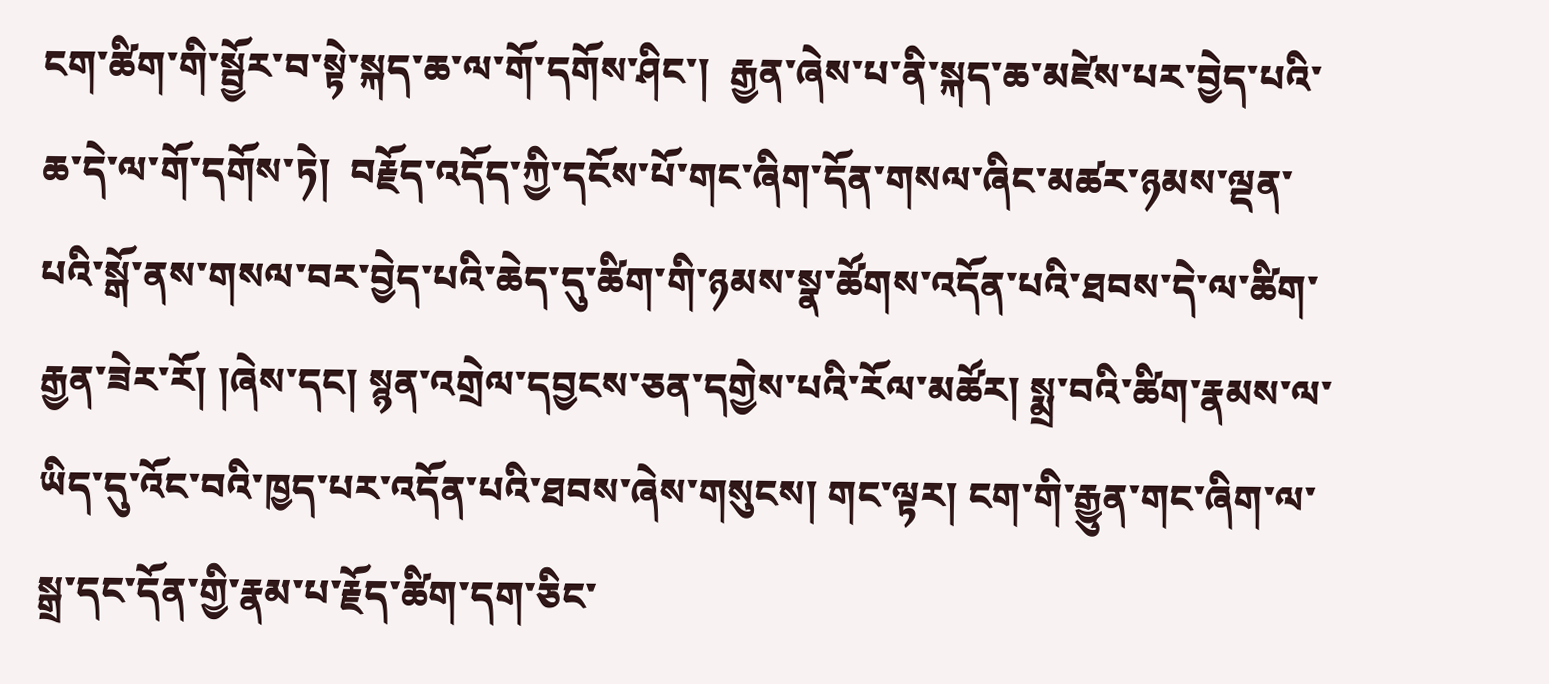ངག་ཚིག་གི་སྦྱོར་བ་སྟེ་སྐད་ཆ་ལ་གོ་དགོས་ཤིང་།  རྒྱན་ཞེས་པ་ནི་སྐད་ཆ་མཛེས་པར་བྱེད་པའི་ཆ་དེ་ལ་གོ་དགོས་ཏེ།  བརྗོད་འདོད་ཀྱི་དངོས་པོ་གང་ཞིག་དོན་གསལ་ཞིང་མཚར་ཉམས་ལྡན་པའི་སྒོ་ནས་གསལ་བར་བྱེད་པའི་ཆེད་དུ་ཚིག་གི་ཉམས་སྣ་ཚོགས་འདོན་པའི་ཐབས་དེ་ལ་ཚིག་རྒྱན་ཟེར་རོ། །ཞེས་དང། སྙན་འགྲེལ་དབྱངས་ཅན་དགྱེས་པའི་རོལ་མཚོར། སྨྲ་བའི་ཚིག་རྣམས་ལ་ཡིད་དུ་འོང་བའི་ཁྱད་པར་འདོན་པའི་ཐབས་ཞེས་གསུངས། གང་ལྟར། ངག་གི་རྒྱུན་གང་ཞིག་ལ་སྒྲ་དང་དོན་གྱི་རྣམ་པ་རྗོད་ཚིག་དག་ཅིང་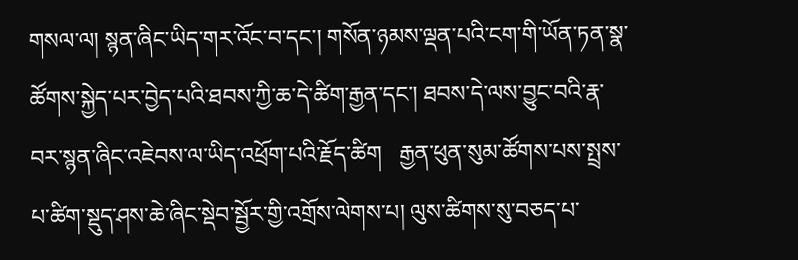གསལ་ལ། སྙན་ཞིང་ཡིད་གར་འོང་བ་དང་། གསོན་ཉམས་ལྡན་པའི་ངག་གི་ཡོན་ཏན་སྣ་ཚོགས་སྐྱེད་པར་བྱེད་པའི་ཐབས་ཀྱི་ཆ་དེ་ཚིག་རྒྱན་དང་། ཐབས་དེ་ལས་བྱུང་བའི་རྣ་བར་སྙན་ཞིང་འཇེབས་ལ་ཡིད་འཕྲོག་པའི་རྗོད་ཚིག   རྒྱན་ཕུན་སུམ་ཚོགས་པས་སྤྲས་པ་ཚིག་སྡུད་ཤས་ཆེ་ཞིང་སྡེབ་སྦྱོར་གྱི་འགྲོས་ལེགས་པ། ལུས་ཚིགས་སུ་བཅད་པ་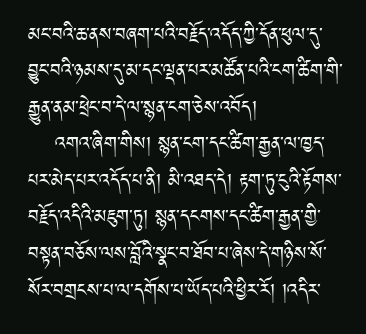མང་བའི་ཆ་ནས་བཞག་པའི་བརྗོད་འདོད་ཀྱི་དོན་ཕུལ་དུ་བྱུང་བའི་ཉམས་དུ་མ་དང་ལྡན་པར་མཚོན་པའི་ངག་ཚིག་གི་རྒྱུན་ནམ་ཕྲེང་བ་དེ་ལ་སྙན་ངག་ཅེས་འབོད།
    འགའ་ཞིག་གིས། སྙན་ངག་དང་ཚིག་རྒྱན་ལ་ཁྱད་པར་མེད་པར་འདོད་པ་ནི། མི་འཐད་དེ། རྟག་ཏུ་ངུའི་རྟོགས་བརྗོད་འདིའི་མཇུག་ཏུ། སྙན་དངགས་དང་ཚིག་རྒྱན་གྱི་བསྟན་བཅོས་ལས་བློའི་སྣང་བ་ཐོབ་པ་ཞེས་དེ་གཉིས་སོ་སོར་བགྲངས་པ་ལ་དགོས་པ་ཡོད་པའི་ཕྱིར་རོ། །འདིར་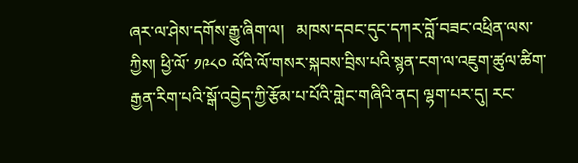ཞར་ལ་ཤེས་དགོས་རྒྱུ་ཞིག་ལ།   མཁས་དབང་དུང་དཀར་བློ་བཟང་འཕྲིན་ལས་ཀྱིས། ཕྱི་ལོ་ ༡༩༨༠ ལོའི་ལོ་གསར་སྐབས་བྲིས་པའི་སྙན་ངག་ལ་འཇུག་ཚུལ་ཚིག་རྒྱན་རིག་པའི་སྒོ་འབྱེད་ཀྱི་རྩོམ་པ་པོའི་གླེང་གཞིའི་ནང། ལྷག་པར་དུ། རང་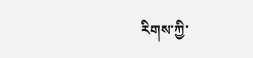རིགས་ཀྱི་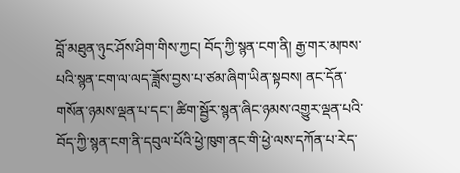བློ་མཐུན་ཉུང་ཤོས་ཤིག་གིས་ཀྱང། བོད་ཀྱི་སྙན་ངག་ནི། རྒྱ་གར་མཁས་པའི་སྙན་ངག་ལ་ལད་ཟློས་བྱས་པ་ཙམ་ཞིག་ཡིན་སྟབས། ནང་དོན་གསོན་ཉམས་ལྡན་པ་དང་། ཚིག་སྦྱོར་སྙན་ཞིང་ཉམས་འགྱུར་ལྡན་པའི་བོད་ཀྱི་སྙན་ངག་ནི་དབུལ་པོའི་ཕྱེ་ཁུག་ནང་གི་ཕྱེ་ལས་དཀོན་པ་རེད་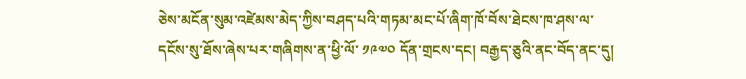ཅེས་མངོན་སུམ་འཛེམས་མེད་ཀྱིས་བཤད་པའི་གཏམ་མང་པོ་ཞིག་ཁོ་བོས་ཐེངས་ཁ་ཤས་ལ་དངོས་སུ་ཐོས་ཞེས་པར་གཞིགས་ན་ཕྱི་ལོ་ ༡༩༧༠ དོན་གྲངས་དང། བརྒྱད་ཅུའི་ནང་བོད་ནང་དུ།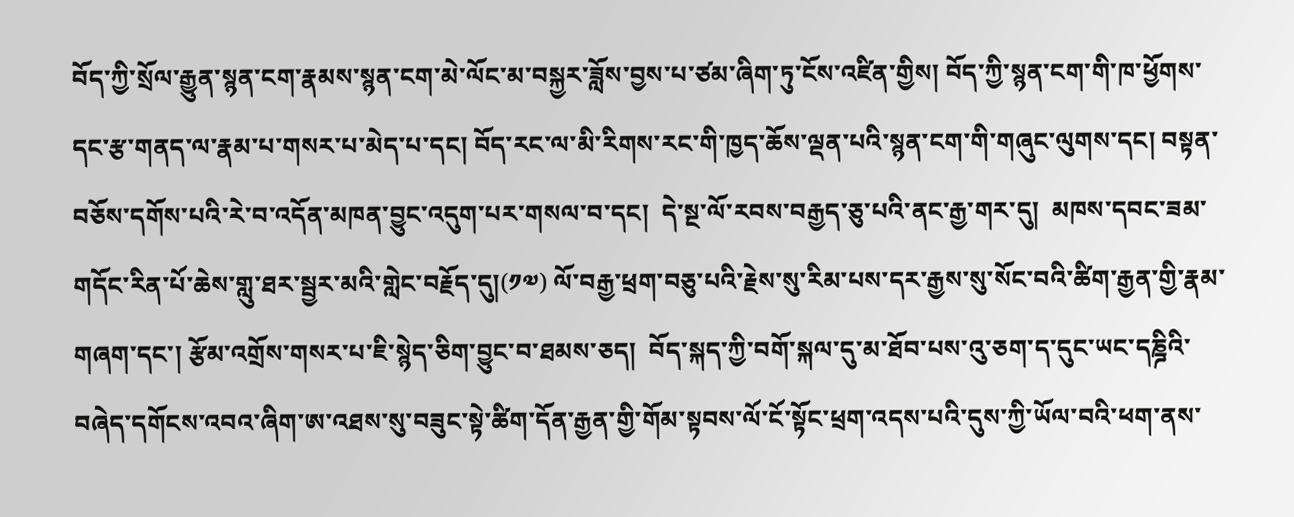བོད་ཀྱི་སྲོལ་རྒྱུན་སྙན་ངག་རྣམས་སྙན་ངག་མེ་ལོང་མ་བསྐྱར་ཟློས་བྱས་པ་ཙམ་ཞིག་ཏུ་ངོས་འཛིན་གྱིས། བོད་ཀྱི་སྙན་ངག་གི་ཁ་ཕྱོགས་དང་རྩ་གནད་ལ་རྣམ་པ་གསར་པ་མེད་པ་དང། བོད་རང་ལ་མི་རིགས་རང་གི་ཁྱད་ཆོས་ལྡན་པའི་སྙན་ངག་གི་གཞུང་ལུགས་དང། བསྟན་བཅོས་དགོས་པའི་རེ་བ་འདོན་མཁན་བྱུང་འདུག་པར་གསལ་བ་དང།  དེ་སྔ་ལོ་རབས་བརྒྱད་ཅུ་པའི་ནང་རྒྱ་གར་དུ།  མཁས་དབང་ཟམ་གདོང་རིན་པོ་ཆེས་གླུ་ཐར་སྦྱར་མའི་གླེང་བརྗོད་དུ།(༡༧) ལོ་བརྒྱ་ཕྲག་བཅུ་པའི་རྗེས་སུ་རིམ་པས་དར་རྒྱས་སུ་སོང་བའི་ཚིག་རྒྱན་གྱི་རྣམ་གཞག་དང་། རྩོམ་འགྲོས་གསར་པ་ཇི་སྙེད་ཅིག་བྱུང་བ་ཐམས་ཅད།  བོད་སྐད་ཀྱི་བགོ་སྐལ་དུ་མ་ཐོབ་པས་འུ་ཅག་ད་དུང་ཡང་དཎྜིའི་བཞེད་དགོངས་འབའ་ཞིག་ཨ་འཐས་སུ་བཟུང་སྟེ་ཚིག་དོན་རྒྱན་གྱི་གོམ་སྟབས་ལོ་ངོ་སྟོང་ཕྲག་འདས་པའི་དུས་ཀྱི་ཡོལ་བའི་ཕག་ནས་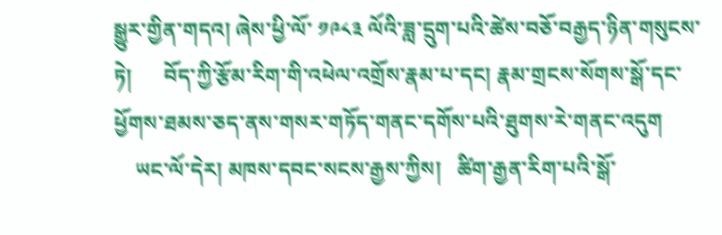སྒྱུར་གྱིན་གདའ། ཞེས་ཕྱི་ལོ་ ༡༩༨༣ ལོའི་ཟླ་དྲུག་པའི་ཚེས་བཅོ་བརྒྱད་ཉིན་གསུངས་ཏེ།      བོད་ཀྱི་རྩོམ་རིག་གི་འཕེལ་འགྲོས་རྣམ་པ་དང། རྣམ་གྲངས་སོགས་སྒོ་དང་ཕྱོགས་ཐམས་ཅད་ནས་གསར་གཏོད་གནང་དགོས་པའི་ཐུགས་རེ་གནང་འདུག
    ཡང་ལོ་དེར། མཁས་དབང་སངས་རྒྱས་ཀྱིས།   ཚིག་རྒྱན་རིག་པའི་སྒོ་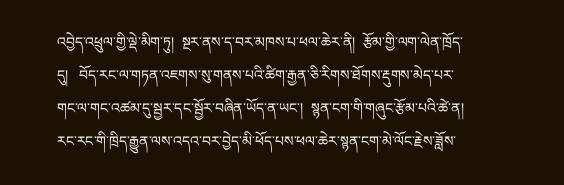འབྱེད་འཕྲུལ་གྱི་ལྡེ་མིག་ཏུ།  སྔར་ནས་ད་བར་མཁས་པ་ཕལ་ཆེར་ནི།  རྩོམ་གྱི་ལག་ལེན་ཁྲོད་དུ།   བོད་རང་ལ་གཏན་འཇགས་སུ་གནས་པའི་ཚིག་རྒྱན་ཅི་རིགས་ཐོགས་རྡུགས་མེད་པར་གང་ལ་གང་འཚམ་དུ་སྦྱར་དང་སྦྱོར་བཞིན་ཡོད་ན་ཡང་།  སྙན་ངག་གི་གཞུང་རྩོམ་པའི་ཚེ་ན།  རང་རང་གི་ཁྲིད་རྒྱུན་ལས་འདའ་བར་བྱེད་མི་ཕོད་པས་ཕལ་ཆེར་སྙན་ངག་མེ་ལོང་རྗེས་ཟློས་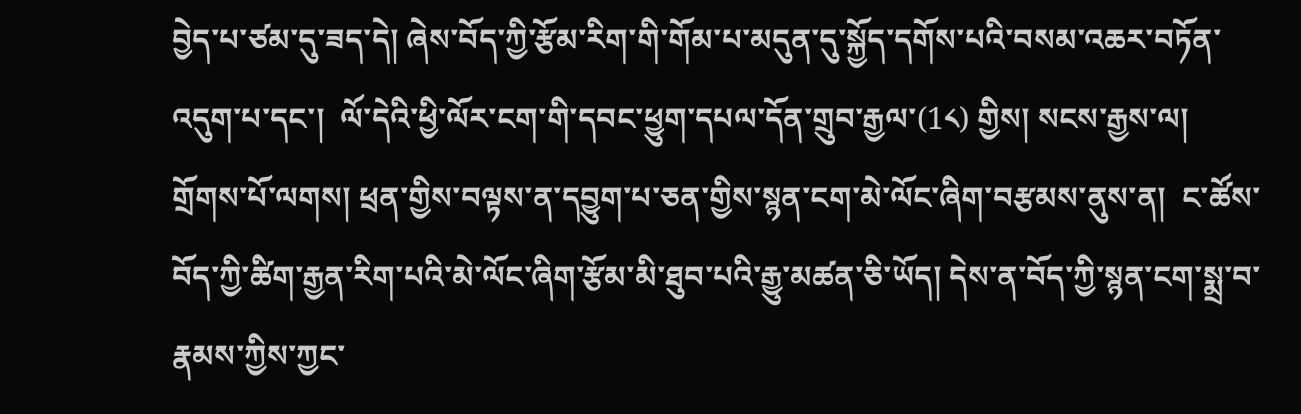བྱེད་པ་ཙམ་དུ་ཟད་དེ། ཞེས་བོད་ཀྱི་རྩོམ་རིག་གི་གོམ་པ་མདུན་དུ་སྐྱོད་དགོས་པའི་བསམ་འཆར་བཏོན་འདུག་པ་དང་།  ལོ་དེའི་ཕྱི་ལོར་ངག་གི་དབང་ཕྱུག་དཔལ་དོན་གྲུབ་རྒྱལ་(1༨) གྱིས། སངས་རྒྱས་ལ།
གྲོགས་པོ་ལགས། ཕྲན་གྱིས་བལྟས་ན་དབྱུག་པ་ཅན་གྱིས་སྙན་ངག་མེ་ལོང་ཞིག་བརྩམས་ནུས་ན།  ང་ཚོས་བོད་ཀྱི་ཚིག་རྒྱན་རིག་པའི་མེ་ལོང་ཞིག་རྩོམ་མི་ཐུབ་པའི་རྒྱུ་མཚན་ཅི་ཡོད། དེས་ན་བོད་ཀྱི་སྙན་ངག་སྨྲ་བ་རྣམས་ཀྱིས་ཀྱང་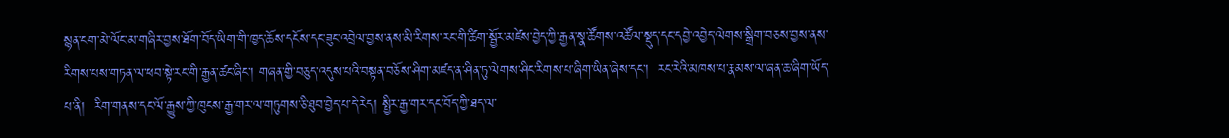སྙན་ངག་མེ་ལོང་མ་གཞིར་བྱས་ཐོག་བོད་ཡིག་གི་ཁྱད་ཆོས་དངོས་དང་ཟུང་འབྲེལ་བྱས་ནས་མི་རིགས་རང་གི་ཚིག་སྦྱོར་མཛེས་བྱེད་ཀྱི་རྒྱན་སྣ་ཚོགས་འཚོལ་སྡུད་དང་དབྱེ་འབྱེད་ལེགས་སྒྲིག་བཅས་བྱས་ནས་རིགས་པས་གཏན་ལ་ཕབ་སྟེ་རང་གི་རྒྱན་ཚང་ཞིང་། གཞན་གྱི་བཅུད་འདུས་པའི་བསྟན་བཅོས་ཤིག་མཛད་ན་ཤིན་ཏུ་ལེགས་ཤིང་རིགས་པ་ཞིག་ཡིན་ཞེས་དང་།  རང་རེའི་མཁས་པ་རྣམས་ལ་ཞན་ཆ་ཞིག་ཡོད་པ་ནི།  རིག་གནས་དང་ལོ་རྒྱུས་ཀྱི་ཁུངས་རྒྱ་གར་ལ་གཏུགས་ཅི་ཐུབ་བྱེད་པ་དེ་རེད། སྤྱིར་རྒྱ་གར་དང་བོད་ཀྱི་ཐད་ལ་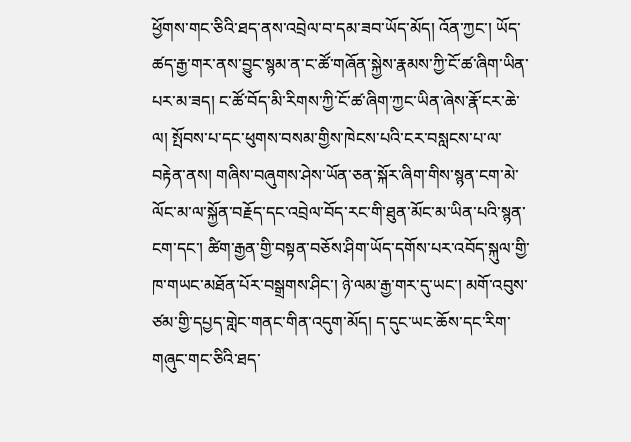ཕྱོགས་གང་ཅིའི་ཐད་ནས་འབྲེལ་བ་དམ་ཟབ་ཡོད་མོད། འོན་ཀྱང་། ཡོད་ཚད་རྒྱ་གར་ནས་བྱུང་སྙམ་ན་ང་ཚོ་གཞོན་སྐྱེས་རྣམས་ཀྱི་ངོ་ཚ་ཞིག་ཡིན་པར་མ་ཟད། ང་ཚོ་བོད་མི་རིགས་ཀྱི་ངོ་ཚ་ཞིག་ཀྱང་ཡིན་ཞེས་རྣོ་ངར་ཆེ་ལ། སྤོབས་པ་དང་ཕུགས་བསམ་གྱིས་ཁེངས་པའི་ངར་བསླངས་པ་ལ་བརྟེན་ནས། གཞིས་བཞུགས་ཤེས་ཡོན་ཅན་སྐོར་ཞིག་གིས་སྙན་ངག་མེ་ལོང་མ་ལ་སྐྱོན་བརྗོད་དང་འབྲེལ་བོད་རང་གི་ཐུན་མོང་མ་ཡིན་པའི་སྙན་ངག་དང་། ཚིག་རྒྱན་གྱི་བསྟན་བཅོས་ཤིག་ཡོད་དགོས་པར་འབོད་སྐུལ་གྱི་ཁ་གཡང་མཐོན་པོར་བསྒྲགས་ཤིང་། ཉེ་ལམ་རྒྱ་གར་དུ་ཡང་། མགོ་འབུས་ཙམ་གྱི་དཔྱད་གླེང་གནང་གིན་འདུག་མོད། ད་དུང་ཡང་ཆོས་དང་རིག་གཞུང་གང་ཅིའི་ཐད་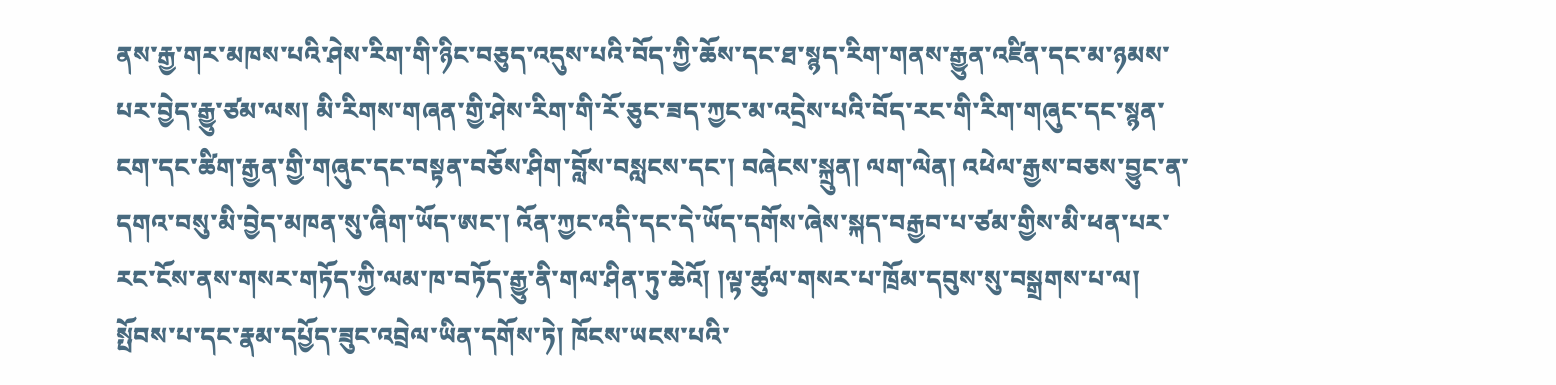ནས་རྒྱ་གར་མཁས་པའི་ཤེས་རིག་གི་ཉིང་བཅུད་འདུས་པའི་བོད་ཀྱི་ཆོས་དང་ཐ་སྙད་རིག་གནས་རྒྱུན་འཛིན་དང་མ་ཉམས་པར་བྱེད་རྒྱུ་ཙམ་ལས། མི་རིགས་གཞན་གྱི་ཤེས་རིག་གི་རོ་ཅུང་ཟད་ཀྱང་མ་འདྲེས་པའི་བོད་རང་གི་རིག་གཞུང་དང་སྙན་ངག་དང་ཚིག་རྒྱན་གྱི་གཞུང་དང་བསྟན་བཅོས་ཤིག་བློས་བསླངས་དང་། བཞེངས་སྐྲུན། ལག་ལེན། འཕེལ་རྒྱས་བཅས་བྱུང་ན་དགའ་བསུ་མི་བྱེད་མཁན་སུ་ཞིག་ཡོད་ཨང་། འོན་ཀྱང་འདི་དང་དེ་ཡོད་དགོས་ཞེས་སྐད་བརྒྱབ་པ་ཙམ་གྱིས་མི་ཕན་པར་རང་ངོས་ནས་གསར་གཏོད་ཀྱི་ལམ་ཁ་བཏོད་རྒྱུ་ནི་གལ་ཤིན་ཏུ་ཆེའོ། །ལྟ་ཚུལ་གསར་པ་ཁྲོམ་དབུས་སུ་བསྒྲགས་པ་ལ། སྤོབས་པ་དང་རྣམ་དཔྱོད་ཟུང་འབྲེལ་ཡིན་དགོས་ཏེ། ཁོངས་ཡངས་པའི་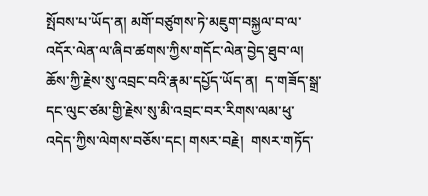སྤོབས་པ་ཡོད་ན། མགོ་བཙུགས་ཏེ་མཇུག་བསྐྱལ་བ་ལ་འདོར་ལེན་ལ་ཞིབ་ཚགས་ཀྱིས་གདོང་ལེན་བྱེད་ཐུབ་ལ། ཆོས་ཀྱི་རྗེས་སུ་འབྲང་བའི་རྣམ་དཔྱོད་ཡོད་ན།  ད་གཟོད་སྒྲ་དང་ལུང་ཙམ་གྱི་རྗེས་སུ་མི་འབྲང་བར་རིགས་ལམ་ཕུ་འདེད་ཀྱིས་ལེགས་བཅོས་དང། གསར་བརྗེ།  གསར་གཏོད་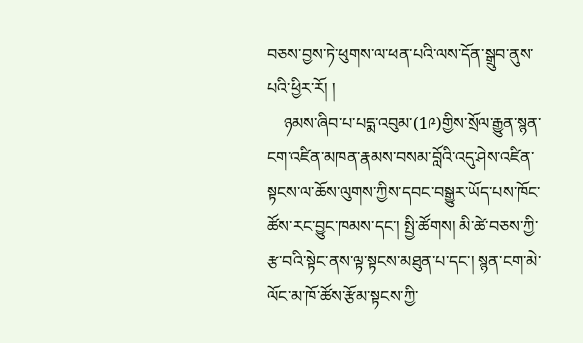བཅས་བྱས་ཏེ་ཕུགས་ལ་ཕན་པའི་ལས་དོན་སྒྲུབ་ནུས་པའི་ཕྱིར་རོ། །
    ཉམས་ཞིབ་པ་པདྨ་འབུམ་(1༩)གྱིས་སྲོལ་རྒྱུན་སྙན་ངག་འཛིན་མཁན་རྣམས་བསམ་བློའི་འདུ་ཤེས་འཛིན་སྟངས་ལ་ཆོས་ལུགས་ཀྱིས་དབང་བསྒྱུར་ཡོད་པས་ཁོང་ཚོས་རང་བྱུང་ཁམས་དང་། སྤྱི་ཚོགས། མི་ཚེ་བཅས་ཀྱི་རྩ་བའི་སྟེང་ནས་ལྟ་སྟངས་མཐུན་པ་དང་། སྙན་ངག་མེ་ལོང་མ་ཁོ་ཚོས་རྩོམ་སྟངས་ཀྱི་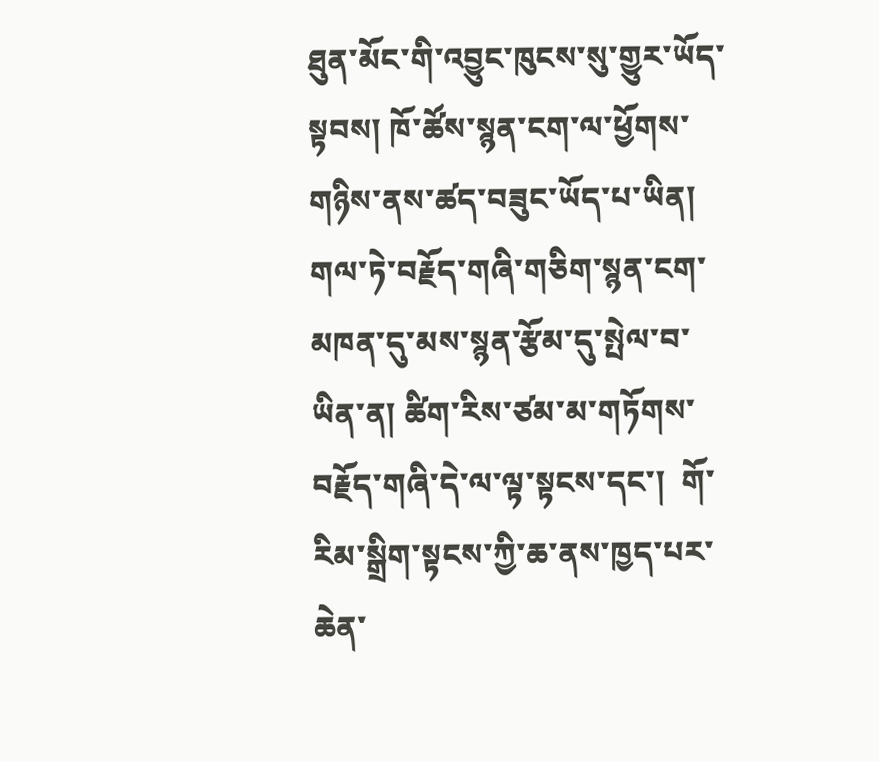ཐུན་མོང་གི་འབྱུང་ཁུངས་སུ་གྱུར་ཡོད་སྟབས། ཁོ་ཚོས་སྙན་ངག་ལ་ཕྱོགས་གཉིས་ནས་ཚད་བཟུང་ཡོད་པ་ཡིན། གལ་ཏེ་བརྗོད་གཞི་གཅིག་སྙན་ངག་མཁན་དུ་མས་སྙན་རྩོམ་དུ་སྤེལ་བ་ཡིན་ན། ཚིག་རིས་ཙམ་མ་གཏོགས་བརྗོད་གཞི་དེ་ལ་ལྟ་སྟངས་དང་།  གོ་རིམ་སྒྲིག་སྟངས་ཀྱི་ཆ་ནས་ཁྱད་པར་ཆེན་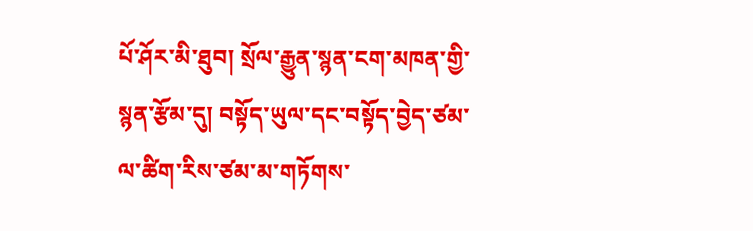པོ་ཤོར་མི་ཐུབ། སྲོལ་རྒྱུན་སྙན་ངག་མཁན་གྱི་སྙན་རྩོམ་དུ། བསྟོད་ཡུལ་དང་བསྟོད་བྱེད་ཙམ་ལ་ཚིག་རིས་ཙམ་མ་གཏོགས་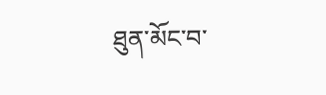ཐུན་མོང་བ་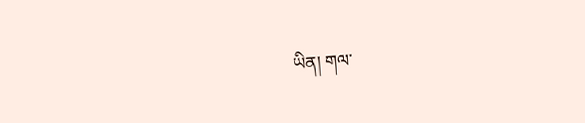ཡིན། གལ་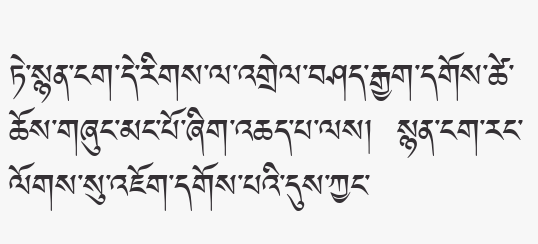ཏེ་སྙན་ངག་དེ་རིགས་ལ་འགྲེལ་བཤད་རྒྱག་དགོས་ཚེ་ཆོས་གཞུང་མང་པོ་ཞིག་འཆད་པ་ལས།  སྙན་ངག་རང་ལོགས་སུ་འཇོག་དགོས་པའི་དུས་ཀྱང་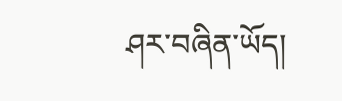ཤར་བཞིན་ཡོད།